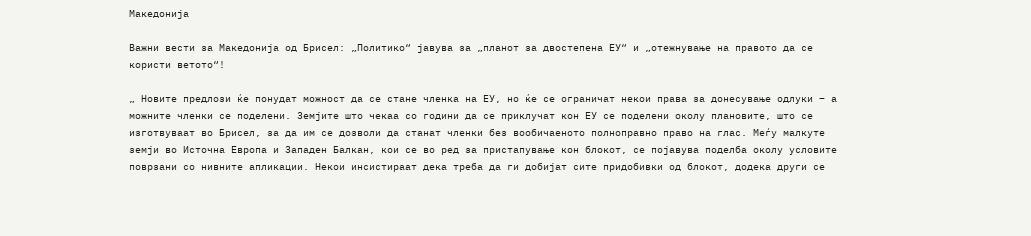Македонија

Важни вести за Македонија од Брисел: „Политико“ јавува за „планот за двостепена ЕУ“ и „отежнување на правото да се користи ветото“!

„ Новите предлози ќе понудат можност да се стане членка на ЕУ, но ќе се ограничат некои права за донесување одлуки – а можните членки се поделени. Земјите што чекаа со години да се приклучат кон ЕУ се поделени околу плановите, што се изготвуваат во Брисел, за да им се дозволи да станат членки без вообичаеното полноправно право на глас. Меѓу малкуте земји во Источна Европа и Западен Балкан, кои се во ред за пристапување кон блокот, се појавува поделба околу условите поврзани со нивните апликации. Некои инсистираат дека треба да ги добијат сите придобивки од блокот, додека други се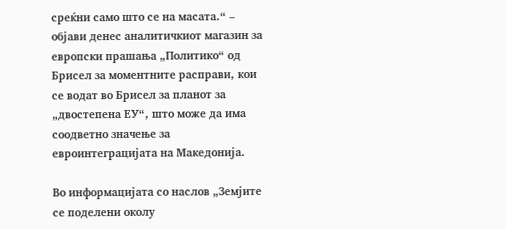среќни само што се на масата.“ – објави денес аналитичкиот магазин за европски прашања „Политико“ од Брисел за моментните расправи, кои се водат во Брисел за планот за „двостепена ЕУ“, што може да има соодветно значење за евроинтеграцијата на Македонија.

Во информацијата со наслов „Земјите се поделени околу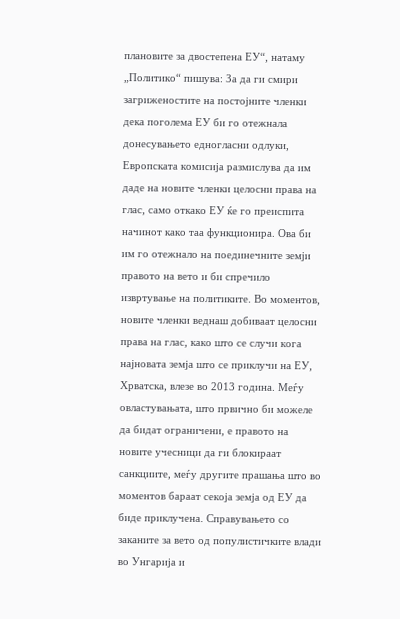плановите за двостепена ЕУ“, натаму „Политико“ пишува: За да ги смири загриженостите на постојните членки дека поголема ЕУ би го отежнала донесувањето едногласни одлуки, Европската комисија размислува да им даде на новите членки целосни права на глас, само откако ЕУ ќе го преиспита начинот како таа функционира. Ова би им го отежнало на поединечните земји правото на вето и би спречило извртување на политиките. Во моментов, новите членки веднаш добиваат целосни права на глас, како што се случи кога најновата земја што се приклучи на ЕУ, Хрватска, влезе во 2013 година. Меѓу овластувањата, што првично би можеле да бидат ограничени, е правото на новите учесници да ги блокираат санкциите, меѓу другите прашања што во моментов бараат секоја земја од ЕУ да биде приклучена. Справувањето со заканите за вето од популистичките влади во Унгарија и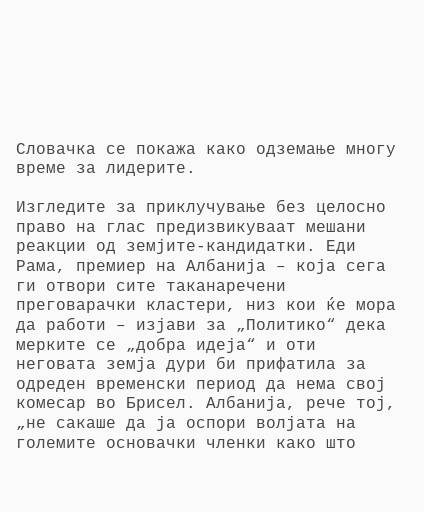Словачка се покажа како одземање многу време за лидерите.

Изгледите за приклучување без целосно право на глас предизвикуваат мешани реакции од земјите-кандидатки. Еди Рама, премиер на Албанија – која сега ги отвори сите таканаречени преговарачки кластери, низ кои ќе мора да работи – изјави за „Политико“ дека мерките се „добра идеја“ и оти неговата земја дури би прифатила за одреден временски период да нема свој комесар во Брисел. Албанија, рече тој, „не сакаше да ја оспори волјата на големите основачки членки како што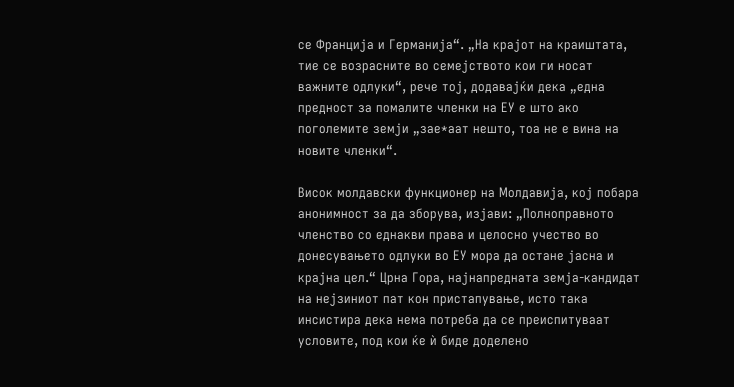се Франција и Германија“. „На крајот на краиштата, тие се возрасните во семејството кои ги носат важните одлуки“, рече тој, додавајќи дека „една предност за помалите членки на ЕУ е што ако поголемите земји „зае*аат нешто, тоа не е вина на новите членки“.

Висок молдавски функционер на Молдавија, кој побара анонимност за да зборува, изјави: „Полноправното членство со еднакви права и целосно учество во донесувањето одлуки во ЕУ мора да остане јасна и крајна цел.“ Црна Гора, најнапредната земја-кандидат на нејзиниот пат кон пристапување, исто така инсистира дека нема потреба да се преиспитуваат условите, под кои ќе ѝ биде доделено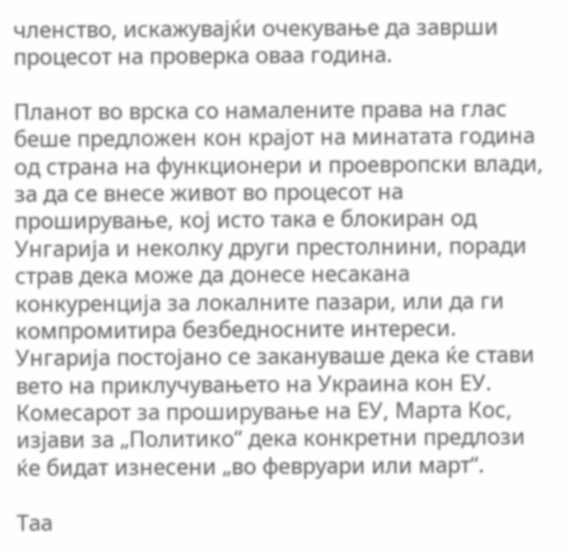членство, искажувајќи очекување да заврши процесот на проверка оваа година.

Планот во врска со намалените права на глас беше предложен кон крајот на минатата година од страна на функционери и проевропски влади, за да се внесе живот во процесот на проширување, кој исто така е блокиран од Унгарија и неколку други престолнини, поради страв дека може да донесе несакана конкуренција за локалните пазари, или да ги компромитира безбедносните интереси. Унгарија постојано се закануваше дека ќе стави вето на приклучувањето на Украина кон ЕУ. Комесарот за проширување на ЕУ, Марта Кос, изјави за „Политико“ дека конкретни предлози ќе бидат изнесени „во февруари или март“.

Таа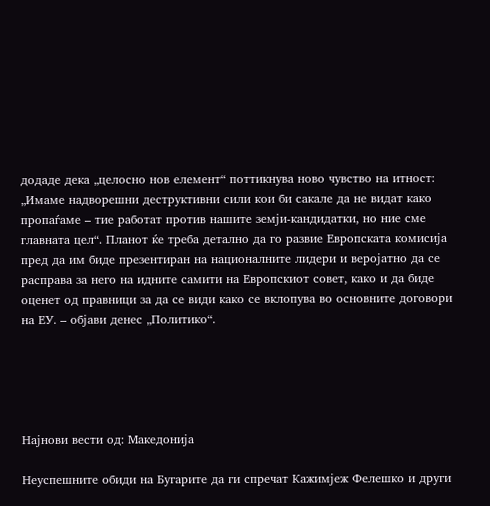додаде дека „целосно нов елемент“ поттикнува ново чувство на итност: „Имаме надворешни деструктивни сили кои би сакале да не видат како пропаѓаме – тие работат против нашите земји-кандидатки, но ние сме главната цел“. Планот ќе треба детално да го развие Европската комисија пред да им биде презентиран на националните лидери и веројатно да се расправа за него на идните самити на Европскиот совет, како и да биде оценет од правници за да се види како се вклопува во основните договори на ЕУ. – објави денес „Политико“.





Најнови вести од: Македонија

Неуспешните обиди на Бугарите да ги спречат Кажимјеж Фелешко и други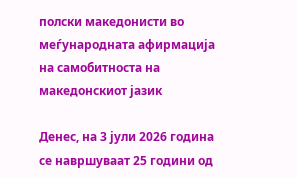полски македонисти во меѓународната афирмација на самобитноста на македонскиот јазик

Денес, на 3 јули 2026 година се навршуваат 25 години од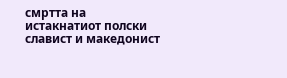смртта на истакнатиот полски славист и македонист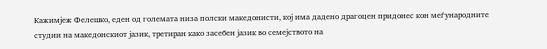Кажимјеж Фелешко, еден од големата низа полски македонисти, кој има дадено драгоцен придонес кон меѓународните студии на македонскиот јазик, третиран како засебен јазик во семејството на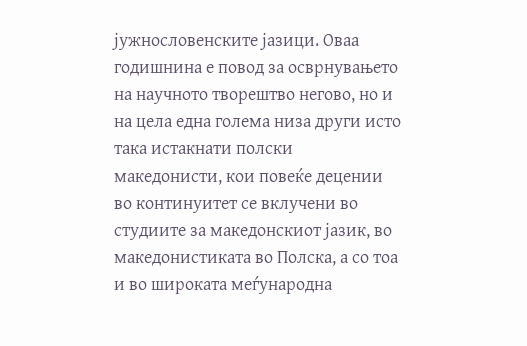јужнословенските јазици. Оваа годишнина е повод за осврнувањето на научното творештво негово, но и на цела една голема низа други исто така истакнати полски македонисти, кои повеќе децении во континуитет се вклучени во студиите за македонскиот јазик, во македонистиката во Полска, а со тоа и во широката меѓународна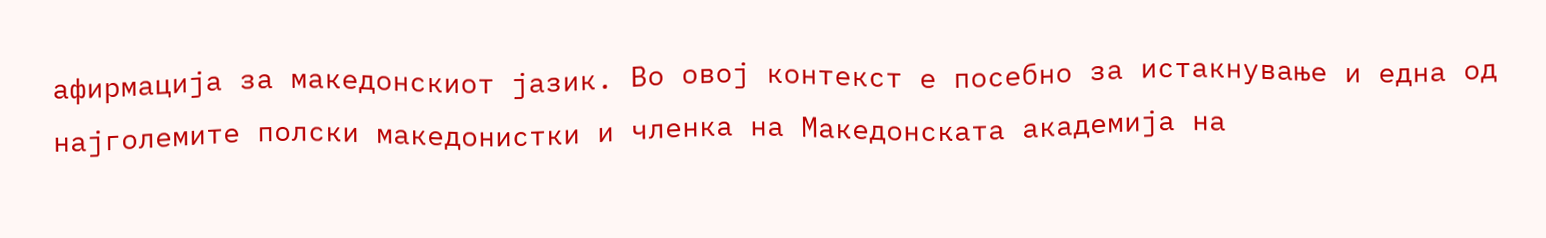афирмација за македонскиот јазик. Во овој контекст е посебно за истакнување и една од најголемите полски македонистки и членка на Македонската академија на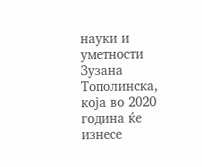науки и уметности Зузана Тополинска, која во 2020 година ќе изнесе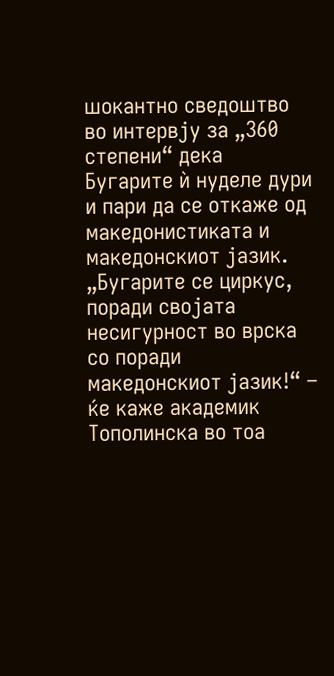шокантно сведоштво во интервју за „360 степени“ дека Бугарите ѝ нуделе дури и пари да се откаже од македонистиката и македонскиот јазик. „Бугарите се циркус, поради својата несигурност во врска со поради македонскиот јазик!“ – ќе каже академик Тополинска во тоа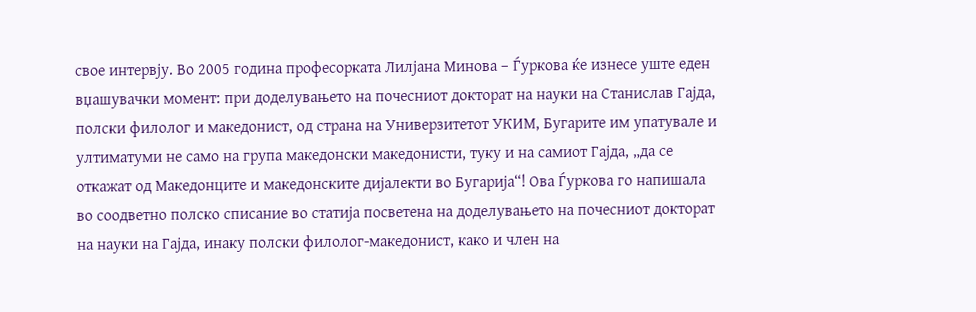свое интервју. Во 2005 година професорката Лилјана Минова – Ѓуркова ќе изнесе уште еден вџашувачки момент: при доделувањето на почесниот докторат на науки на Станислав Гајда, полски филолог и македонист, од страна на Универзитетот УКИМ, Бугарите им упатувале и ултиматуми не само на група македонски македонисти, туку и на самиот Гајда, „да се откажат од Македонците и македонските дијалекти во Бугарија“! Ова Ѓуркова го напишала во соодветно полско списание во статија посветена на доделувањето на почесниот докторат на науки на Гајда, инаку полски филолог-македонист, како и член на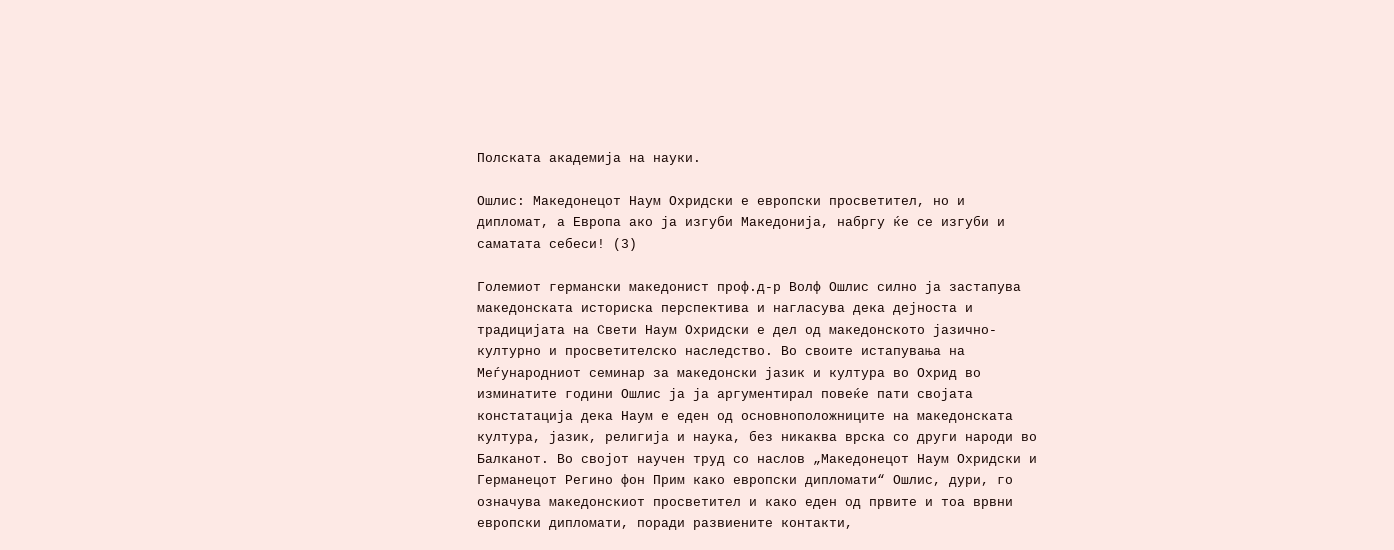Полската академија на науки.

Ошлис: Македонецот Наум Охридски е европски просветител, но и дипломат, а Европа ако ја изгуби Македонија, набргу ќе се изгуби и саматата себеси! (3)

Големиот германски македонист проф.д-р Волф Ошлис силно ја застапува македонската историска перспектива и нагласува дека дејноста и традицијата на Свети Наум Охридски е дел од македонското јазично-културно и просветителско наследство. Во своите истапувања на Меѓународниот семинар за македонски јазик и култура во Охрид во изминатите години Ошлис ја ја аргументирал повеќе пати својата констатација дека Наум е еден од основноположниците на македонската култура, јазик, религија и наука, без никаква врска со други народи во Балканот. Во својот научен труд со наслов „Македонецот Наум Охридски и Германецот Регино фон Прим како европски дипломати“ Ошлис, дури, го означува македонскиот просветител и како еден од првите и тоа врвни европски дипломати, поради развиените контакти,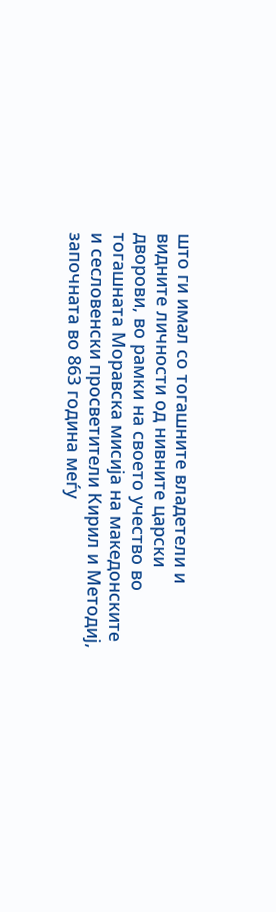што ги имал со тогашните владетели и видните личности од нивните царски дворови, во рамки на своето учество во тогашната Моравска мисија на македонските и сесловенски просветители Кирил и Методиј, започната во 863 година меѓу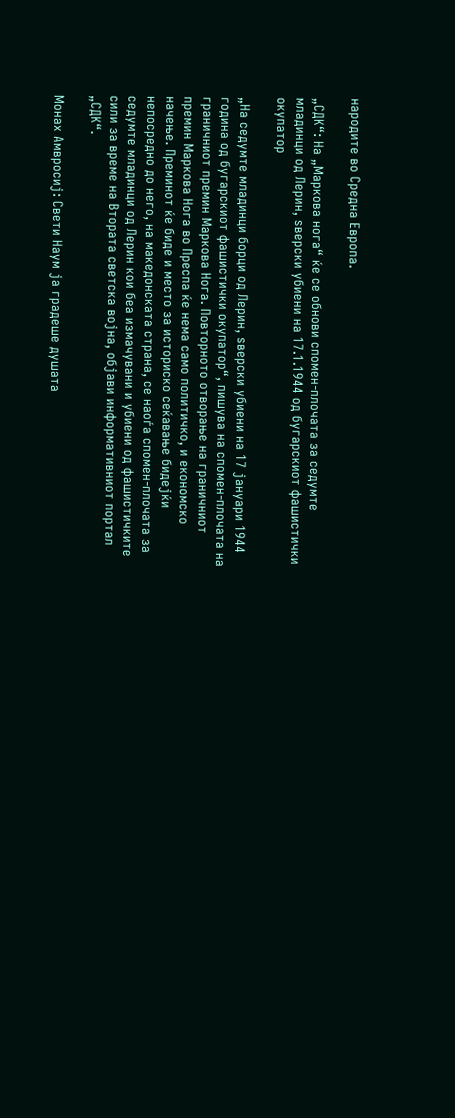народите во Средна Европа.

„СДК“: На „Маркова нога“ ќе се обнови спомен-плочата за седумте младинци од Лерин, ѕверски убиени на 17.1.1944 од бугарскиот фашистички окупатор

„На седумте младинци борци од Лерин, ѕверски убиени на 17 јануари 1944 година од бугарскиот фашистички окупатор“, пишува на спомен-плочата на граничниот премин Маркова Нога. Повторното отворање на граничниот премин Маркова Нога во Преспа ќе нема само политичко, и економско начење. Преминот ќе биде и место за историско сеќавање бидејќи непосредно до него, на македонската страна, се наоѓа спомен-плочата за седумте младинци од Лерин кои беа измачувани и убиени од фашистичките сили за време на Втората светска војна, објави информативниот портал „СДК“.

Монах Амвросиј: Свети Наум ја градеше душата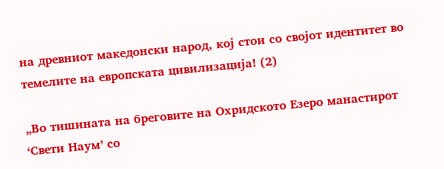на древниот македонски народ, кој стои со својот идентитет во темелите на европската цивилизација! (2)

„Во тишината на бреговите на Охридското Езеро манастирот ‘Свети Наум’ со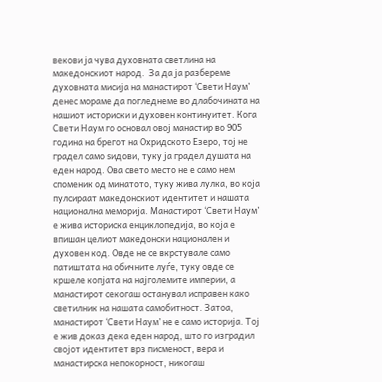векови ја чува духовната светлина на македонскиот народ.  За да ја разбереме духовната мисија на манастирот ‘Свети Наум’ денес мораме да погледнеме во длабочината на нашиот историски и духовен континуитет. Кога Свети Наум го основал овој манастир во 905 година на брегот на Охридското Езеро, тој не градел само ѕидови, туку ја градел душата на еден народ. Ова свето место не е само нем споменик од минатото, туку жива лулка, во која пулсираат македонскиот идентитет и нашата национална меморија. Манастирот ‘Свети Наум’ е жива историска енциклопедија, во која е впишан целиот македонски национален и духовен код. Овде не се вкрстувале само патиштата на обичните луѓе, туку овде се кршеле копјата на најголемите империи, а манастирот секогаш останувал исправен како светилник на нашата самобитност. Затоа, манастирот ‘Свети Наум’ не е само историја. Тој е жив доказ дека еден народ, што го изградил својот идентитет врз писменост, вера и манастирска непокорност, никогаш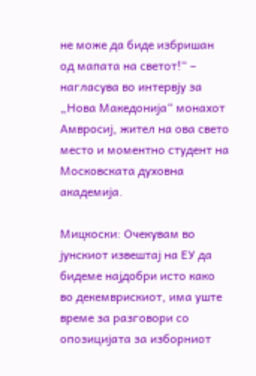не може да биде избришан од мапата на светот!“ – нагласува во интервју за „Нова Македонија“ монахот Амвросиј, жител на ова свето место и моментно студент на Московската духовна академија.

Мицкоски: Очекувам во јунскиот извештај на ЕУ да бидеме најдобри исто како во декемврискиот, има уште време за разговори со опозицијата за изборниот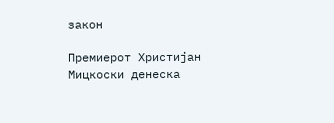закон

Премиерот Христијан Мицкоски денеска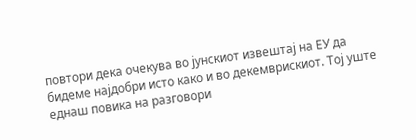повтори дека очекува во јунскиот извештај на ЕУ да бидеме најдобри исто како и во декемврискиот. Тој уште еднаш повика на разговори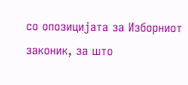со опозицијата за Изборниот законик, за што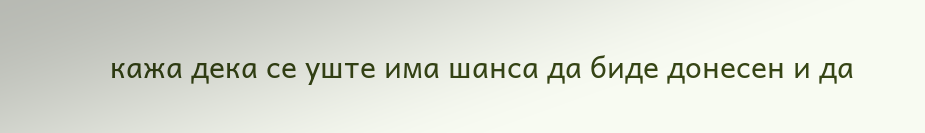кажа дека се уште има шанса да биде донесен и да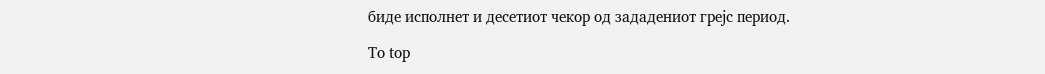биде исполнет и десетиот чекор од зададениот грејс период.

To top